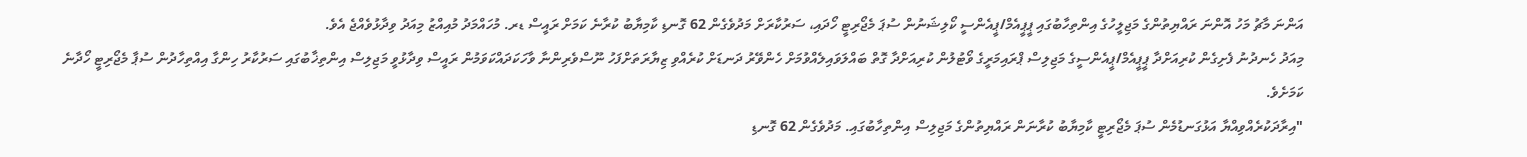އަންނަ މާޗު މަހު އޮންނަ ރައްޔިތުންގެ މަޖިލީހުގެ އިންތިހާބުގައި ޕީޕީއެމް/ޕީއެންސީ ކޯލިޝަނުން ސުޕަ މެޖޯރިޓީ ހޯދައި، ސަރުކާރަށް މަދުވެގެން 62 ގޮނޑި ކާމިޔާބު ކުރާނެ ކަމަށް ރައީސް ޑރ. މުހައްމަދު މުއިއްޒު މިއަދު ވިދާޅުވެއްޖެ އެވެ.
މިއަދު ހެނދުނު ފެށިގެން ކުރިއަށްދާ ޕީޕީއެމް/ޕީއެންސީގެ މަޖިލިސް ޕްރައިމަރީގެ ވޯޓުލުން ކުރިއަށްދާ ގޮތް ބައްލަވައިލެއްވުމަށް ހެންވޭރު ދަނޑަށް ކުރެއްވި ޒިޔާރަތަށްފަހު ނޫސްވެރިންނާ ވާހަކަދައްކަވަމުން ރައީސް ވިދާޅުވީ މަޖިލިސް އިންތިޚާބުގައި ސަރުކާރު ހިންގާ އިއްތިހާދުން ސުޕާ މެޖޯރިޓީ ހޯދާނެ ކަމަށެވެ.
"އިރާދަކުރެއްވިއްޔާ އަޅުގަނޑުމެން ސުޕަ މެޖޯރިޓީ ކާމިޔާބު ކުރާނަން ރައްޔިތުންގެ މަޖިލިސް އިންތިހާބުގައި. މަދުވެގެން 62 ގޮނޑި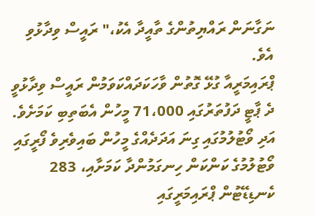ނަގާނަން ރައްޔިތުންގެ ތާއީދާ އެކު،" ރައީސް ވިދާޅުވި އެވެ.
ޕްރައިމަރީއާ ގުޅޭ ގޮތުން ވާހަކަދައްކަވަމުން ރައީސް ވިދާޅުވީ ދެ ޕާޓީ ދަފުތަރުގައި 71،000 މީހުން އެބަތިބި ކަމަށެވެ. އަދި ވޯޓުލުމުގައި ގިނަ އަދަދެއްގެ މީހުން ބައިވެރިވެ ފޯރީގައި ވޯޓުލުމުގެ ކަންކަން ހިނގަމުންދާ ކަމަށާއި، 283 ކެނޑިޑޭޓުން ޕްރައިމަރީގައި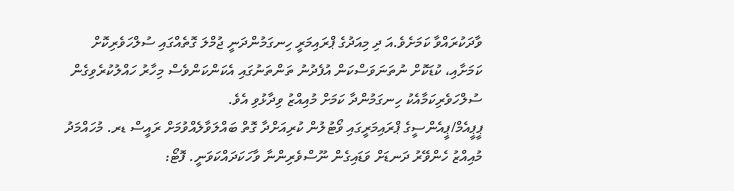ވާދަކުރައްވާ ކަމަށެވެ.އަ ދި މިއަދުގެ ޕްރައިމަރީ ހިނގަމުންދަނީ ޖުމްލަ ގޮތެއްގައި ސުލްހަވެރިކޮށް ކަމަށާއި، ކުޑަކޮށް ނުތަނަވަސްކަން އުފެދުނު ތަންތަނުގައި އެކަންކަންވެސް މިހާރު ހައްލުކުރެވިގެން ސުލްހަވެރިކަމާއެކު ހިނގަމުންދާ ކަމަށް މުއިއްޒު ވިދާޅުވި އެވެ.
ޕީޕީއެމް/ޕީއެންސީގެ ޕްރައިމަރީގައި ވޯޓުލުން ކުރިއަށްދާ ގޮތް ބައްލަވާލެއްވުމަށް ރައީސް ޑރ. މުހައްމަދު މުއިއްޒު ހެންވޭރު ދަނޑަށް ވަޑައިގެން ނޫސްވެރިންނާ ވާހަކަދައްކަވަނީ. ފޮޓޯ: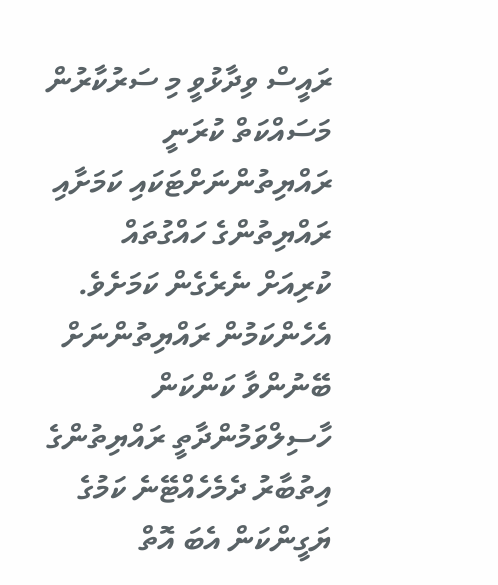ރައީސް ވިދާޅުވީ މި ސަރުކާރުން މަސައްކަތް ކުރަނީ ރައްޔިތުންނަށްޓަކައި ކަމަށާއި ރައްޔިތުންގެ ހައްގުތައް ކުރިއަށް ނެރެގެން ކަމަށެވެ. އެހެންކަމުން ރައްޔިތުންނަށް ބޭނުންވާ ކަންކަން ހާސިލްވަމުންދާތީ ރައްޔިތުންގެ އިތުބާރު ދެމެހެއްޓޭނެ ކަމުގެ ޔަގީންކަން އެބަ އޮތް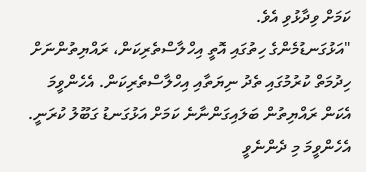ކަމަށް ވިދާޅުވި އެވެ.
"އަޅުގަނޑުމެންގެ ހިތުގައި އޮތީ އިހްލާސްތެރިކަން، ރައްޔިތުންނަށް ހިދުމަތް ކުރުމުގައި ތެދު ނިޔަތާއި އިހްލާސްތެރިކަން. އެހެންވީމަ އެކަން ރައްޔިތުން ބަލައިގަންނާނެ ކަމަށް އަޅުގަނޑު ގަބޫލު ކުރަނީ. އެހެންވީމަ މި ދެންނެވީ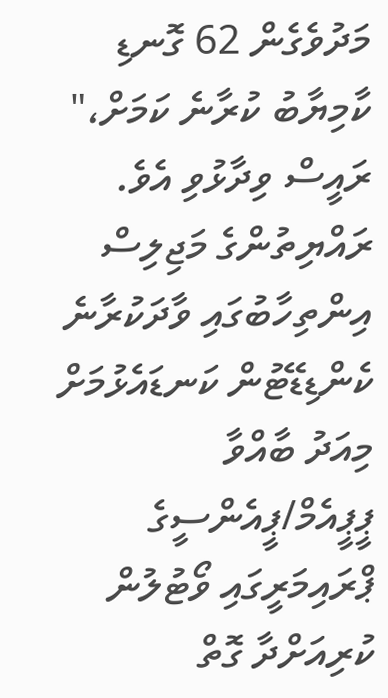މަދުވެގެން 62 ގޮނޑި ކާމިޔާބު ކުރާނެ ކަމަށް،" ރައީސް ވިދާޅުވި އެވެ.
ރައްޔިތުންގެ މަޖިލިސް އިންތިހާބުގައި ވާދަކުރާނެ ކެންޑިޑޭޓުން ކަނޑައެޅުމަށް މިއަދު ބާއްވާ ޕީޕީއެމް/ޕީއެންސީގެ ޕްރައިމަރީގައި ވޯޓުލުން ކުރިއަށްދާ ގޮތް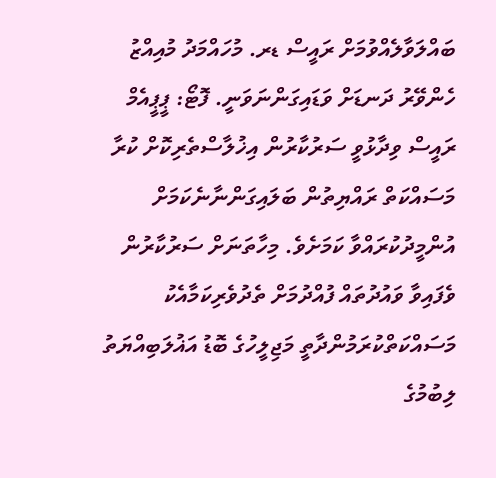ބައްލަވާލެއްވުމަށް ރައީސް ޑރ. މުހައްމަދު މުއިއްޒު ހެންވޭރު ދަނޑަށް ވަޑައިގަންނަވަނީ. ފޮޓޯ: ޕީޕީއެމް
ރައީސް ވިދާޅުވީ ސަރުކާރުން އިޚުލާސްތެރިކޮށް ކުރާ މަސައްކަތް ރައްޔިތުން ބަލައިގަންނާނެކަމަށް އުންމީދުކުރައްވާ ކަމަށެވެ. މިހާތަނަށް ސަރުކާރުން ވެފައިވާ ވައުދުތައް ފުއްދުމަށް ތެދުވެރިކަމާއެކު މަސައްކަތްކުރަމުންދާތީ މަޖިލީހުގެ ބޮޑު އަޣުލަބިއްޔަތު ލިބުމުގެ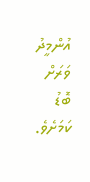އުންމީދު ވަރަށް ބޮޑު ކަމަށެވެ.